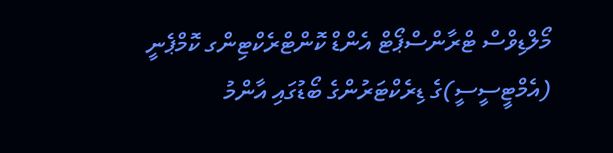މޯލްޑިވްސް ޓްރާންސްޕޯޓް އެންޑް ކޮންޓްރެކްޓިންގ ކޮމްޕެނީ (އެމްޓީސީސީ)ގެ ޑިރެކްޓަރުންގެ ބޯޑުގައި އާންމު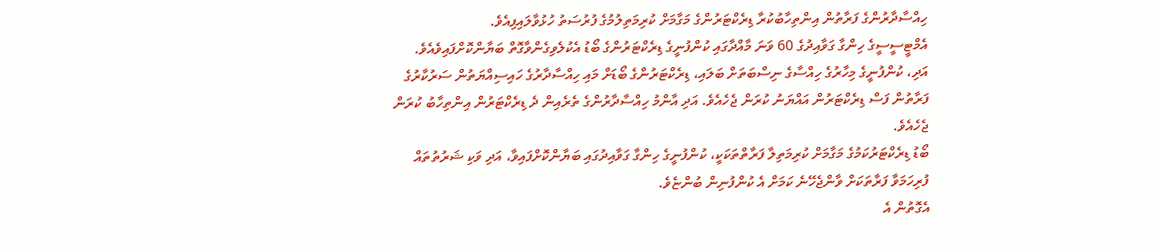ހިއްސާދާރުންގެ ފަރާތުން އިންތިހާބުކުރާ ޑިރެކްޓަރުންގެ މަގާމަށް ކުރިމަތިލުމުގެ ފުރުސަތު ހުޅުވާލައިފިއެވެ.
އެމްޓީސީސީގެ ހިންގާ ގަވާއިދުގެ 60 ވަނަ މާއްދާގައި ކުންފުނީގެ ޑިރެކްޓަރުންގެ ބޯޑު އެކުލެވިގެންވާގޮތް ބަޔާންކޮށްފައިވެއެވެ. އަދި، ކުންފުނީގެ މިހާރުގެ ހިއްސާގެ ނިސްބަތަށް ބަލައި، ޑިރެކްޓަރުންގެ ބޯޑަށް މައި ހިއްސާދާރުގެ ހައިސިއްޔަތުން ސަރުކާރުގެ ފަރާތުން ފަސް ޑިރެކްޓަރުން އައްޔަނު ކުރަން ޖެހެއެވެ. އަދި އާންމު ހިއްސާދާރުންގެ ތެރެއިން ދެ ޑިރެކްޓަރުން އިންތިހާބު ކުރަން ޖެހެއެވެ.
ބޯޑު ޑިރެކްޓަރުކަމުގެ މަގާމަށް ކުރިމަތިލާ ފަރާތްތަކަކީ، ކުންފުނީގެ ހިންގާ ގަވާއިދުގައި ބަޔާންކޮށްފައިވާ، އަދި ވަކި ޝަރުތުތައް ފުރިހަމަވާ ފަރާތަކަށް ވާންޖެހޭނެ ކަމަށް އެ ކުންފުނިން ބުންޏެވެ.
އެގޮތުން އެ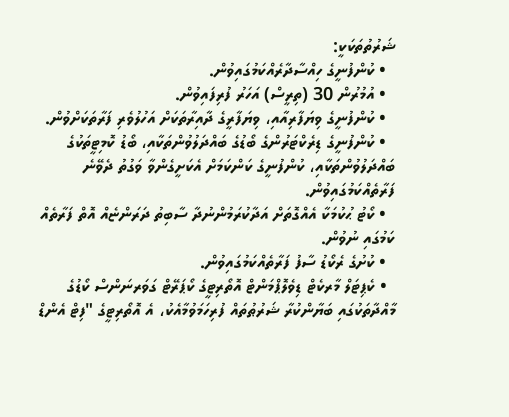ޝަރުތުތަކަކީ:
  • ކުންފުނީގެ ހިއްސާދާރެއްކަމުގައިވުން.
  • އުމުރުން 30 (ތިރީސް) އަހަރު ފުރިފައިވުން.
  • ކުންފުނީގެ ވިޔަފާރިއާއި، ވިޔަފާރީގެ ދާއިރާތަކަށް އަހުލުވެރި ފަރާތަކަށްވުން.
  • ކުންފުނީގެ ޑިރެކްޓަރުންގެ ބޯޑުގެ ބައްދަލުވުންތަކާއި، ބޯޑު ކޮމިޓީތަކުގެ ބައްދަލުވުންތަކާއި، ކުންފުނީގެ ކަންކަމަށް އެކަށީގެންވާ ވަގުތު ދެވޭނެ ފަރާތެއްކަމުގައިވުން.
  • ކޯޓު ޙުކުމަކާ އެއްގޮތަށް އަދާކުރަމުންނުދާ ސާބިތު ދަރަންޏެއް އޮތް ފަރާތެއް ކަމުގައި ނުވުން.
  • ކުށުގެ ރެކޯޑު ސާފު ފަރާތެއްކަމުގައިވުން.
  • ކެޕިޓަލް މާރކެޓް ޑިވެލޮޕްމަންޓް އޮތޯރިޓީގެ ކޯޕަރޭޓް ގަވަރނަންސް ކޯޑުގެ މާއްދާތަކުގައި ބަޔާންކުރާ ޝަރުޠުތައް ފުރިހަމަވުމާއެކު، އެ އޮތޯރިޓީގެ "ފިޓް އެންޑް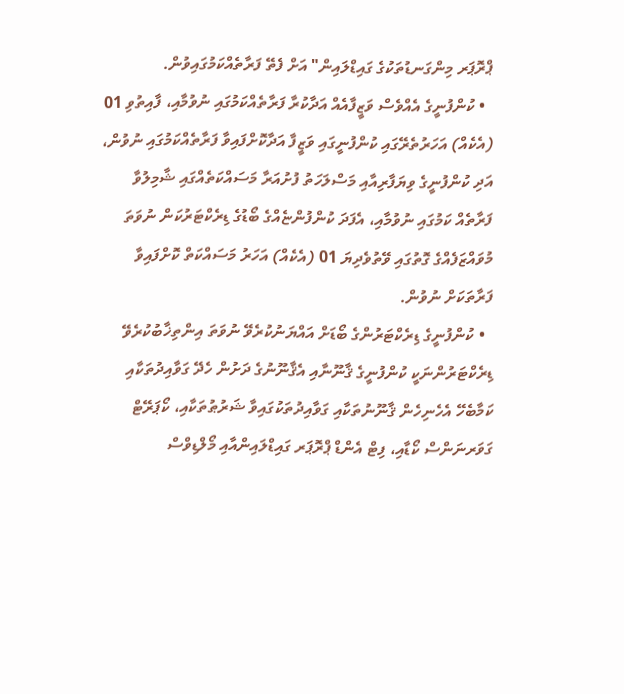ޕްރޮޕަރ މިންގަނޑުތަކުގެ ގައިޑްލައިން" އަށް ފެތޭ ފަރާތެއްކަމުގައިވުން.
  • ކުންފުނީގެ އެއްވެސް ވަޒީފާއެއް އަދާކުރާ ފަރާތެއްކަމުގައި ނުވުމާއި، ފާއިތުވި 01 (އެކެއް) އަހަރުތެރޭގައި ކުންފުނީގައި ވަޒީފާ އަދާކޮށްފައިވާ ފަރާތެއްކަމުގައި ނުވުން، އަދި ކުންފުނީގެ ވިޔަފާރިއާއި މަސްލަހަތު ފުށުއަރާ މަސައްކަތެއްގައި ޝާމިލުވާ ފަރާތެއް ކަމުގައި ނުވުމާއި، އެފަދަ ކުންފުންޏެއްގެ ބޯޑުގެ ޑިރެކްޓަރުކަން ނުވަތަ މުވައްޒަފެއްގެ ގޮތުގައި ވޭތުވެދިޔަ 01 (އެކެއް) އަހަރު މަސައްކަތް ކޮށްފައިވާ ފަރާތަކަށް ނުވުން.
  • ކުންފުނީގެ ޑިރެކްޓަރުންގެ ބޯޑަށް އައްޔަނުކުރެވޭ ނުވަތަ އިންތިޚާބުކުރެވޭ ޑިރެކްޓަރުންނަކީ ކުންފުނީގެ ޤާނޫނާއި އެޤާނޫނުގެ ދަށުން ހެދޭ ގަވާއިދުތަކާއި ކަމާބެހޭ އެހެނިހެން ޤާނޫނުތަކާއި ގަވާއިދުތަކުގައިވާ ޝަރުޠުތަކާއި، ކޯޕަރޭޓް ގަވަރނަންސް ކޯޑާއި، ފިޓް އެންޑް ޕްރޮޕަރ ގައިޑްލައިންއާއި މޯލްޑިވްސް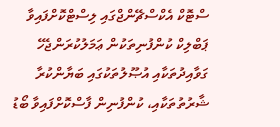ސްޓޮކް އެކްސްޗޭންޖްގައި ލިސްޓްކޮށްފައިވާ ޕަބްލިކް ކުންފުނިތަކުން ޢަމަލުކުރަންޖެހޭ ގަވާއިދުތަކާއި އުޞޫލުތަކުގައި ބަޔާންކުރާ ޝާރުތުތަކާއި، ކުންފުނިން ފާސްކޮށްފައިވާ ބޯޑު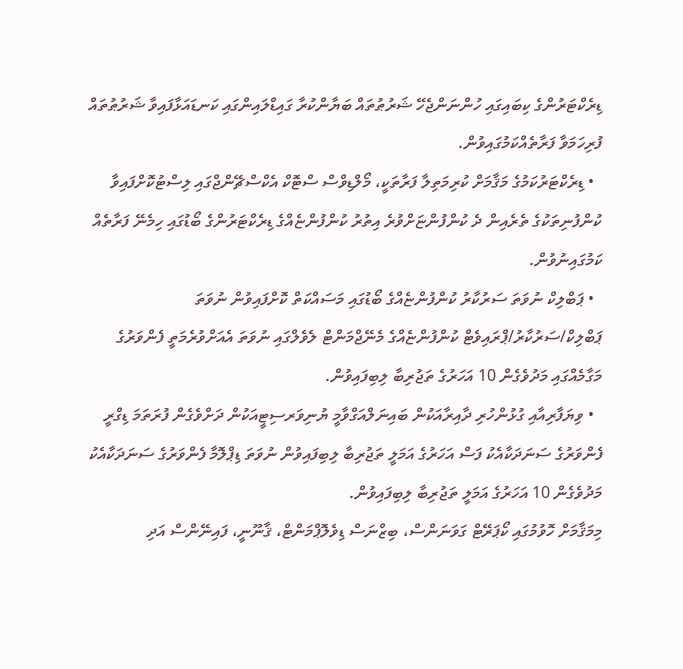ޑިރެކްޓަރުންގެ ކިބައިގައި ހުންނަންޖެހޭ ޝަރުޠުތައް ބަޔާންކުރާ ގައިޑްލައިންގައި ކަނޑައަޅާފައިވާ ޝަރުޠުތައް ފުރިހަމަވާ ފަރާތެއްކަމުގައިވުން.
  • ޑިރެކްޓަރުކަމުގެ މަޤާމަށް ކުރިމަތިލާ ފަރާތަކީ، މޯލްޑިވްސް ސްޓޮކް އެކްސްޗޭންޖްގައި ލިސްޓުކޮށްފައިވާ ކުންފުނިތަކުގެ ތެރެއިން ދެ ކުންފުންޏަށްވުރެ އިތުރު ކުންފުންޏެއްގެ ޑިރެކްޓަރުންގެ ބޯޑުގައި ހިމެނޭ ފަރާތެއް ކަމުގައިނުވުން.
  • ޕަބްލިކް ނުވަތަ ސަރުކާރު ކުންފުންޏެއްގެ ބޯޑުގައި މަސައްކަތް ކޮށްފައިވުން ނުވަތަ ޕަބްލިކް/ސަރުކާރު/ޕްރައިވެޓް ކުންފުންޏެއްގެ މެނޭޖްމަންޓް ލެވެލްގައި ނުވަތަ އެއަށްވުރެމަތީ ފެންވަރުގެ މަގާމެއްގައި މަދުވެގެން 10 އަހަރުގެ ތަޖުރިބާ ލިބިފައިވުން.
  • ވިޔަފާރިއާއި ގުޅުންހުރި ދާއިރާއަކުން ބައިނަލްއަގްވާމީ ޔުނިވަރސިޓީއަކުން ދަށްވެގެން ފުރަތަމަ ޑިގްރީ ފެންވަރުގެ ސަނަދަކާއެކު ފަސް އަހަރުގެ އަމަލީ ތަޖުރިބާ ލިބިފައިވުން ނުވަތަ ޑިޕްލޮމާ ފެންވަރުގެ ސަނަދަކާއެކު މަދުވެގެން 10 އަހަރުގެ އަމަލީ ތަޖުރިބާ ލިބިފައިވުން.
މިމަޤާމަށް ހޮވުމުގައި ކޯޕަރޭޓް ގަވަނަންސް، ބިޒްނަސް ޑިވެލޮޕްމަންޓް، ޤާނޫނީ، ފައިނޭންސް އަދި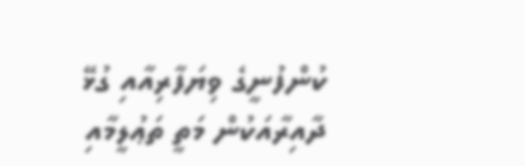ކުންފުނީގެ ވިޔަފާރިއާއި ގުޅޭ ދާއިރާއަކުން މަތީ ތަޢުލީމާއި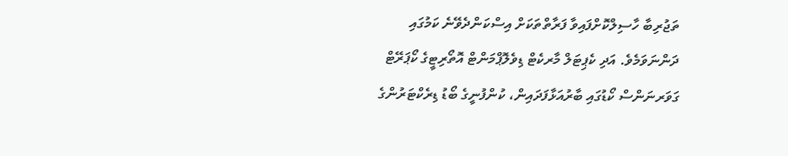ތަޖުރިބާ ހާސިލްކޮށްފައިވާ ފަރާތްތަކަށް އިސްކަންދެވޭނެ ކަމުގައި ދަންނަވަމެވެ. އަދި ކެޕިޓަލް މާރކެޓް ޑިވެލޮޕްމަންޓް އޮތޯރިޓީގެ ކޯޕަރޭޓް ގަވަރނަންސް ކޯޑުގައި ބާރުއަޅާފަދައިން، ކުންފުނީގެ ބޯޑު ޑިރެކްޓަރުންގެ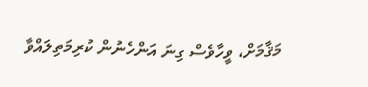މަޤާމަށް، ވީހާވެސް ގިނަ އަންހެނުން ކުރިމަތިލައްވާ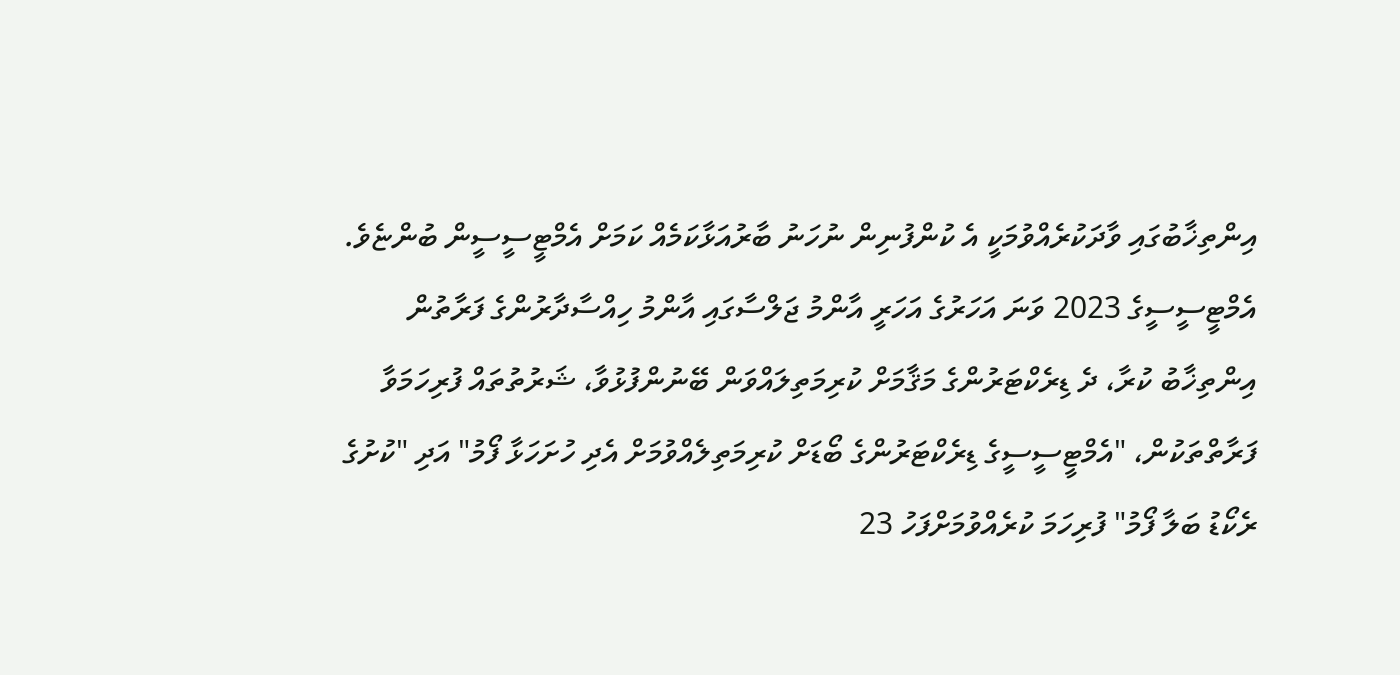އިންތިޚާބުގައި ވާދަކުރެއްވުމަކީ އެ ކުންފުނިން ނުހަނު ބާރުއަޅާކަމެއް ކަމަށް އެމްޓީސީސީން ބުންޏެވެ.
އެމްޓީސީސީގެ 2023 ވަނަ އަހަރުގެ އަހަރީ އާންމު ޖަލްސާގައި އާންމު ހިއްސާދާރުންގެ ފަރާތުން އިންތިޚާބު ކުރާ، ދެ ޑިރެކްޓަރުންގެ މަޤާމަށް ކުރިމަތިލައްވަން ބޭނުންފުޅުވާ، ޝަރުތުތައް ފުރިހަމަވާ ފަރާތްތަކުން، "އެމްޓީސީސީގެ ޑިރެކްޓަރުންގެ ބޯޑަށް ކުރިމަތިލެއްވުމަށް އެދި ހުށަހަޅާ ފޯމު" އަދި "ކުށުގެ ރެކޯޑު ބަލާ ފޯމު" ފުރިހަމަ ކުރެއްވުމަށްފަހު 23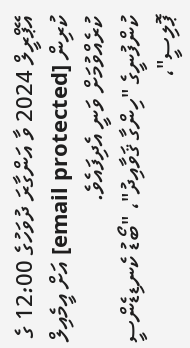އޭޕްރީލް 2024 ވާ އަންގާރަ ދުވަހުގެ 12:00 ގެ ކުރިން [email protected] އަށް އީމެއިލް ކުރެއްވުމަށް ވަނީ އެދިފައެވެ.
ކުންފުނީގެ "ހިންގާ ޤަވާއިދު"، "ބޯޑު ކެނޑިޑެންސީ ޕޮލިސީ"،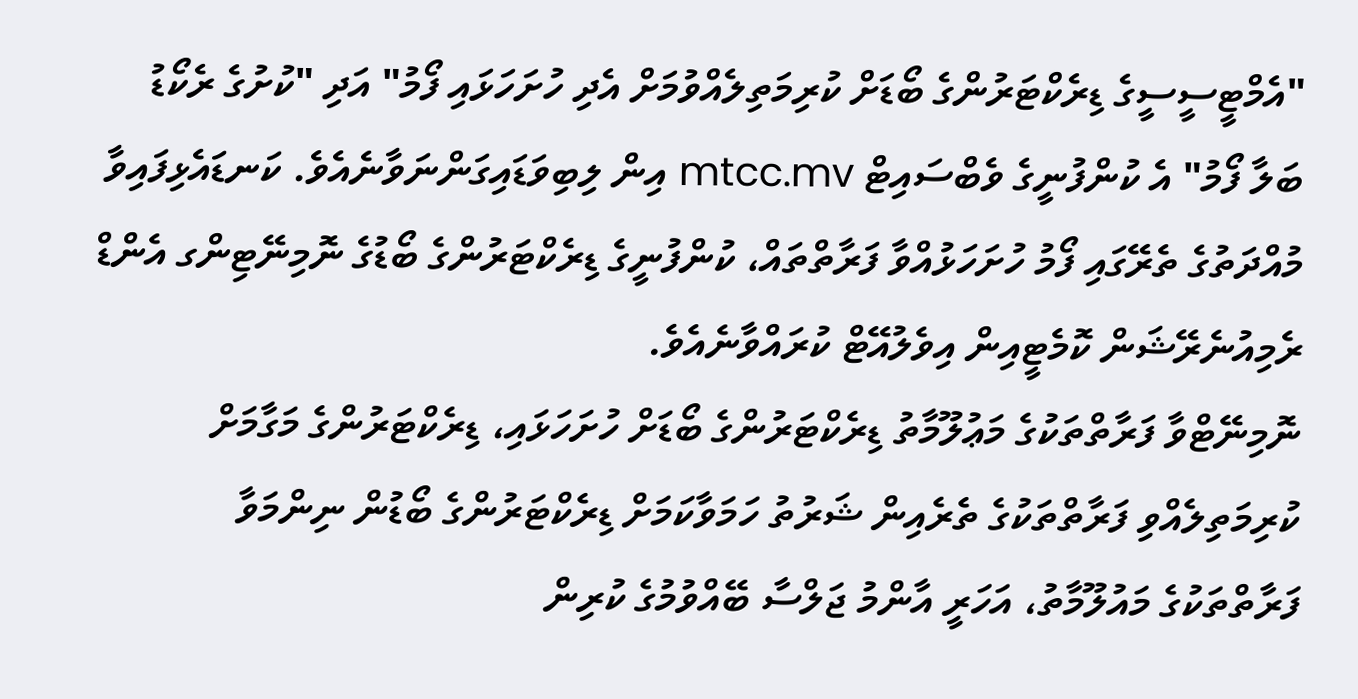"އެމްޓީސީސީގެ ޑިރެކްޓަރުންގެ ބޯޑަށް ކުރިމަތިލެއްވުމަށް އެދި ހުށަހަޅައި ފޯމު" އަދި "ކުށުގެ ރެކޯޑު ބަލާ ފޯމު" އެ ކުންފުނީގެ ވެބްސައިޓް mtcc.mv އިން ލިބިވަޑައިގަންނަވާނެއެވެ. ކަނޑައެޅިފައިވާ މުއްދަތުގެ ތެރޭގައި ފޯމު ހުށަހަޅުއްވާ ފަރާތްތައް، ކުންފުނީގެ ޑިރެކްޓަރުންގެ ބޯޑުގެ ނޮމިނޭޓިންގ އެންޑް ރެމިއުނެރޭޝަން ކޮމެޓީއިން އިވެލުއޭޓް ކުރައްވާނެއެވެ.
ނޮމިނޭޓްވާ ފަރާތްތަކުގެ މަޢުލޫމާތު ޑިރެކްޓަރުންގެ ބޯޑަށް ހުށަހަޅައި، ޑިރެކްޓަރުންގެ މަގާމަށް ކުރިމަތިލެއްވި ފަރާތްތަކުގެ ތެރެއިން ޝަރުތު ހަމަވާކަމަށް ޑިރެކްޓަރުންގެ ބޯޑުން ނިންމަވާ ފަރާތްތަކުގެ މައުލޫމާތު، އަހަރީ އާންމު ޖަލްސާ ބޭއްވުމުގެ ކުރިން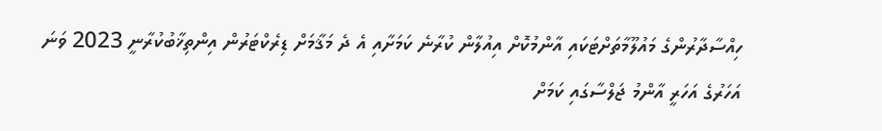ހިއްސާދާރުންގެ މައުލޫމާތަށްޓަކައި އާންމުކޮށް އިއުލާން ކުރާނެ ކަމަށާއި އެ ދެ މަޤާމަށް ޑިރެކްޓަރުން އިންތިޚާބުކުރާނީ 2023 ވަނަ އަހަރުގެ އަހަރީ އާންމު ޖަލްސާގައި ކަމަށް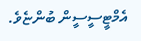އެމްޓީސީސީން ބުންޏެވެ.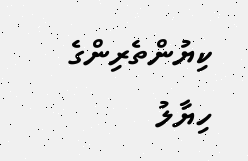ކިޔުންތެރިންގެ ހިޔާލު